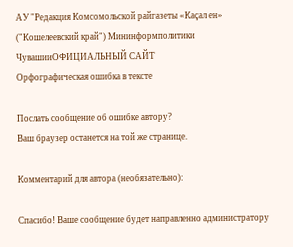АУ "Редакция Комсомольской райгазеты «Каçал ен» ("Кошелеевский край") Мининформполитики ЧувашииОФИЦИАЛЬНЫЙ САЙТ
Орфографическая ошибка в тексте

Послать сообщение об ошибке автору?
Ваш браузер останется на той же странице.

Комментарий для автора (необязательно):

Спасибо! Ваше сообщение будет направленно администратору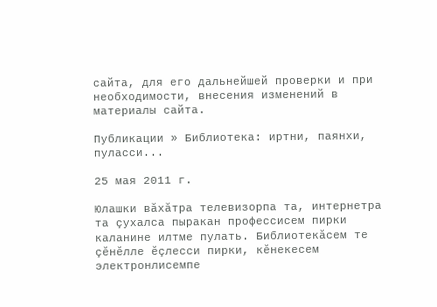сайта, для его дальнейшей проверки и при необходимости, внесения изменений в материалы сайта.

Публикации » Библиотека: иртни, паянхи, пуласси...

25 мая 2011 г.

Юлашки вăхăтра телевизорпа та, интернетра та çухалса пыракан профессисем пирки каланине илтме пулать. Библиотекăсем те çĕнĕлле ĕçлесси пирки, кĕнекесем электронлисемпе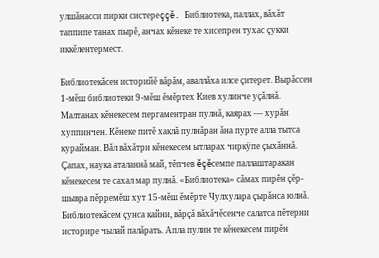улшăнасси пирки систереççĕ. Библиотека, паллах, вăхăт таппипе танах пырĕ, анчах кĕнеке те хисепрен тухас çукки иккĕлентермест.

Библиотекăсен историйĕ вăрăм, аваллăха илсе çитерет. Вырăссен 1-мĕш библиотеки 9-мĕш ĕмĕртех Киев хулинче уçăлнă. Малтанах кĕнекесем пергаментран пулнă, каярах — хурăн хуппинчен. Кĕнеке питĕ хаклă пулнăран ăна пурте алла тытса курайман. Вăл вăхăтри кĕнекесем ытларах чиркÿпе çыхăннă. Çапах, наука аталаннă май, тĕпчев ĕçĕсемпе паллаштаракан кĕнекесем те сахал мар пулнă. «Библиотека» сăмах пирĕн çĕр-шывра пĕрремĕш хут 15-мĕш ĕмĕрте Чулхулара çырăнса юлнă. Библиотекăсем çунса кайни, вăрçă вăхăчĕсенче салатса пĕтерни историре чылай палăрать. Апла пулин те кĕнекесем пирĕн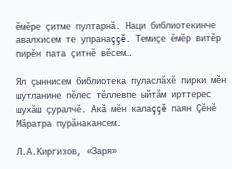ĕмĕре çитме пултарнă. Наци библиотекинче авалхисем те упранаççĕ. Темиçе ĕмĕр витĕр пирĕн пата çитнĕ вĕсем…

Ял çыннисем библиотека пуласлăхĕ пирки мĕн шутланине пĕлес тĕллевпе ыйтăм ирттерес шухăш çуралчĕ. Акă мĕн калаççĕ паян Çĕнĕ Мăратра пурăнакансем.

Л.А.Киргизов, «Заря»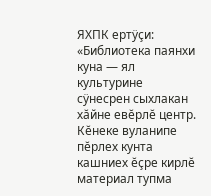ЯХПК ертÿçи: «Библиотека паянхи куна — ял культурине сÿнесрен сыхлакан хăйне евĕрлĕ центр. Кĕнеке вуланипе пĕрлех кунта кашниех ĕçре кирлĕ материал тупма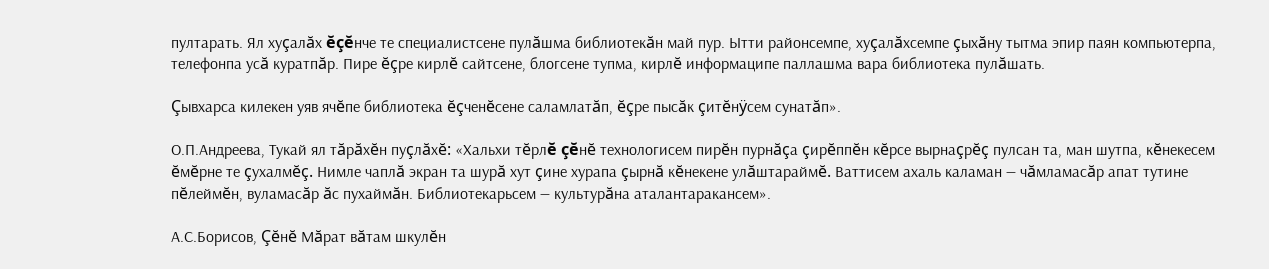пултарать. Ял хуçалăх ĕçĕнче те специалистсене пулăшма библиотекăн май пур. Ытти районсемпе, хуçалăхсемпе çыхăну тытма эпир паян компьютерпа, телефонпа усă куратпăр. Пире ĕçре кирлĕ сайтсене, блогсене тупма, кирлĕ информаципе паллашма вара библиотека пулăшать.

Çывхарса килекен уяв ячĕпе библиотека ĕçченĕсене саламлатăп, ĕçре пысăк çитĕнÿсем сунатăп».

О.П.Андреева, Тукай ял тăрăхĕн пуçлăхĕ: «Хальхи тĕрлĕ çĕнĕ технологисем пирĕн пурнăçа çирĕппĕн кĕрсе вырнаçрĕç пулсан та, ман шутпа, кĕнекесем ĕмĕрне те çухалмĕç. Нимле чаплă экран та шурă хут çине хурапа çырнă кĕнекене улăштараймĕ. Ваттисем ахаль каламан — чăмламасăр апат тутине пĕлеймĕн, вуламасăр ăс пухаймăн. Библиотекарьсем — культурăна аталантаракансем».

А.С.Борисов, Çĕнĕ Мăрат вăтам шкулĕн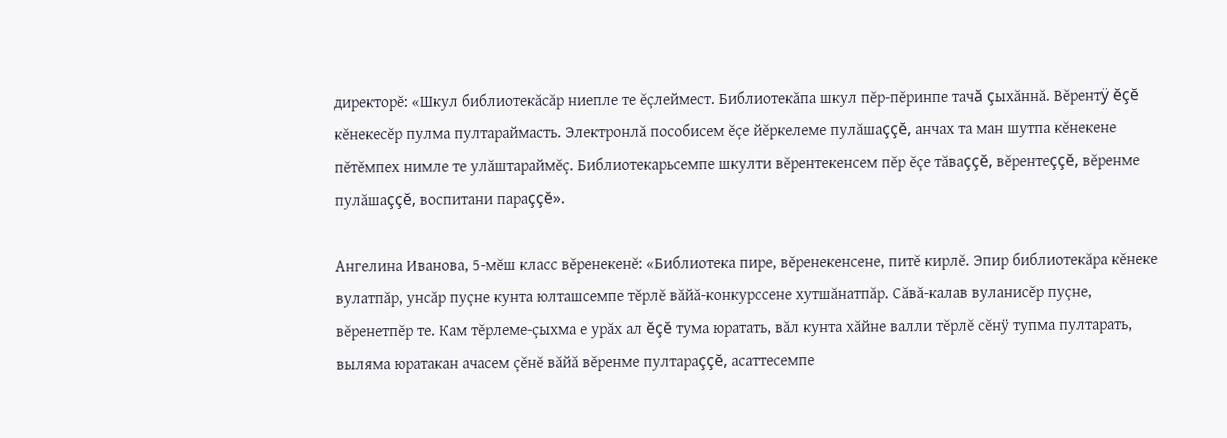директорĕ: «Шкул библиотекăсăр ниепле те ĕçлеймест. Библиотекăпа шкул пĕр-пĕринпе тачă çыхăннă. Вĕрентÿ ĕçĕ кĕнекесĕр пулма пултараймасть. Электронлă пособисем ĕçе йĕркелеме пулăшаççĕ, анчах та ман шутпа кĕнекене пĕтĕмпех нимле те улăштараймĕç. Библиотекарьсемпе шкулти вĕрентекенсем пĕр ĕçе тăваççĕ, вĕрентеççĕ, вĕренме пулăшаççĕ, воспитани параççĕ».

Ангелина Иванова, 5-мĕш класс вĕренекенĕ: «Библиотека пире, вĕренекенсене, питĕ кирлĕ. Эпир библиотекăра кĕнеке вулатпăр, унсăр пуçне кунта юлташсемпе тĕрлĕ вăйă-конкурссене хутшăнатпăр. Сăвă-калав вуланисĕр пуçне, вĕренетпĕр те. Кам тĕрлеме-çыхма е урăх ал ĕçĕ тума юратать, вăл кунта хăйне валли тĕрлĕ сĕнÿ тупма пултарать, выляма юратакан ачасем çĕнĕ вăйă вĕренме пултараççĕ, асаттесемпе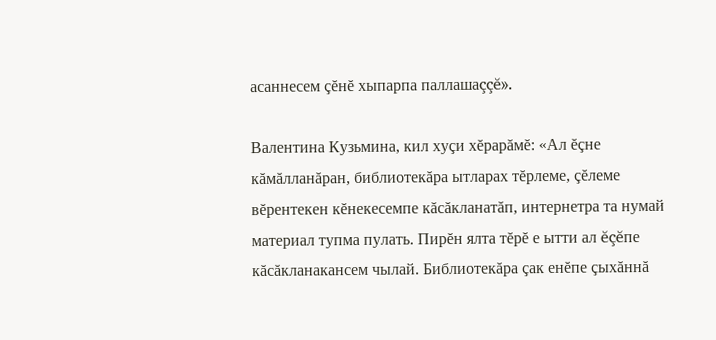асаннесем çĕнĕ хыпарпа паллашаççĕ».

Валентина Кузьмина, кил хуçи хĕрарăмĕ: «Ал ĕçне кăмăлланăран, библиотекăра ытларах тĕрлеме, çĕлеме вĕрентекен кĕнекесемпе кăсăкланатăп, интернетра та нумай материал тупма пулать. Пирĕн ялта тĕрĕ е ытти ал ĕçĕпе кăсăкланакансем чылай. Библиотекăра çак енĕпе çыхăннă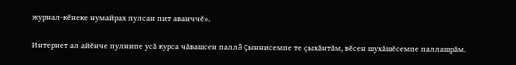журнал-кĕнеке нумайрах пулсан пит аванччĕ».

Интернет ал айĕнче пулнипе усă курса чăвашсен паллă çыннисемпе те çыхăнтăм, вĕсен шухăшĕсемпе паллашрăм.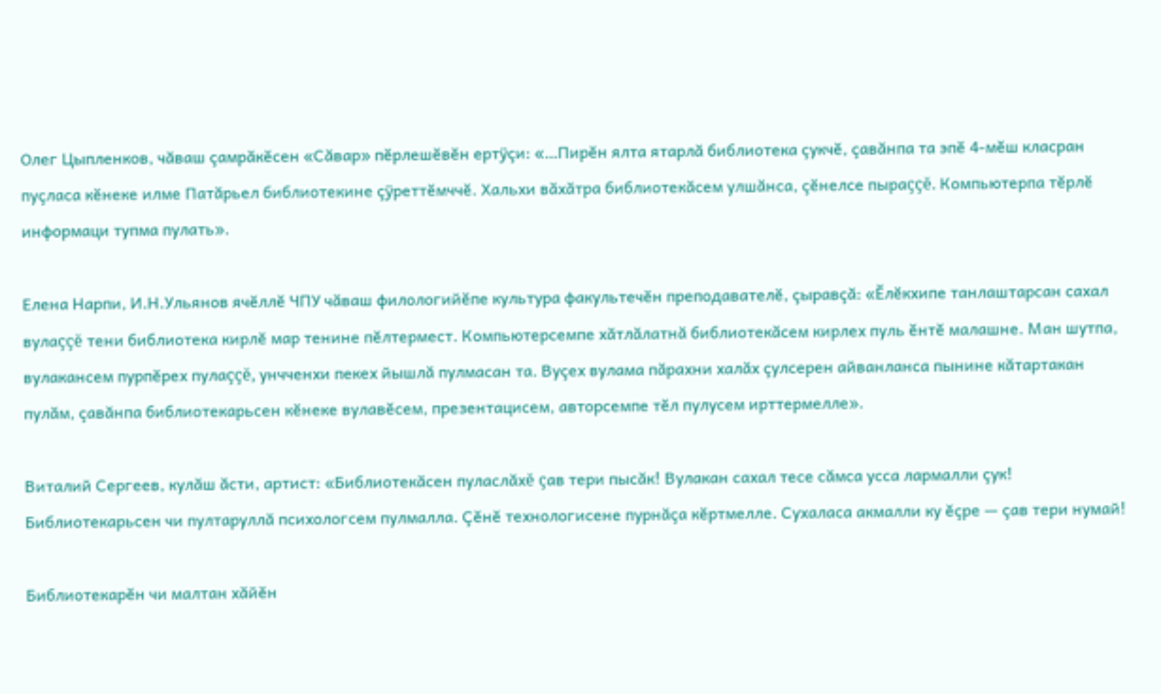Олег Цыпленков, чăваш çамрăкĕсен «Сăвар» пĕрлешĕвĕн ертÿçи: «…Пирĕн ялта ятарлă библиотека çукчĕ, çавăнпа та эпĕ 4-мĕш класран пуçласа кĕнеке илме Патăрьел библиотекине çÿреттĕмччĕ. Хальхи вăхăтра библиотекăсем улшăнса, çĕнелсе пыраççĕ. Компьютерпа тĕрлĕ информаци тупма пулать».

Елена Нарпи, И.Н.Ульянов ячĕллĕ ЧПУ чăваш филологийĕпе культура факультечĕн преподавателĕ, çыравçă: «Ĕлĕкхипе танлаштарсан сахал вулаççĕ тени библиотека кирлĕ мар тенине пĕлтермест. Компьютерсемпе хăтлăлатнă библиотекăсем кирлeх пуль ĕнтĕ малашне. Ман шутпа, вулакансем пурпĕрех пулаççĕ, унчченхи пекех йышлă пулмасан та. Вуçех вулама пăрахни халăх çулсерен айванланса пынине кăтартакан пулăм, çавăнпа библиотекарьсен кĕнеке вулавĕсем, презентацисем, авторсемпе тĕл пулусем ирттермелле».

Виталий Сергеев, кулăш ăсти, артист: «Библиотекăсен пуласлăхĕ çав тери пысăк! Вулакан сахал тесе сăмса усса лармалли çук! Библиотекарьсен чи пултаруллă психологсем пулмалла. Çĕнĕ технологисене пурнăçа кĕртмелле. Сухаласа акмалли ку ĕçре — çав тери нумай!

Библиотекарĕн чи малтан хăйĕн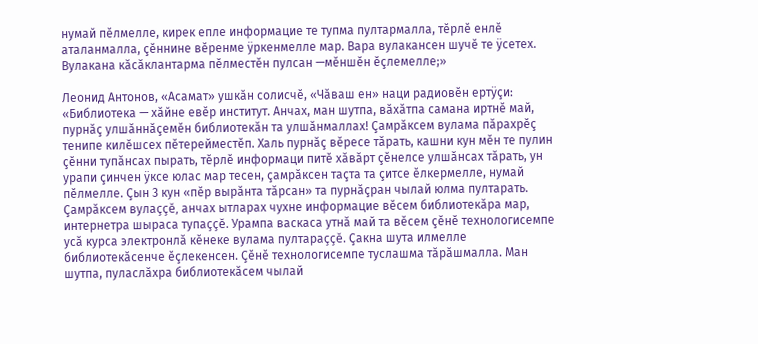нумай пĕлмелле, кирек епле информацие те тупма пултармалла, тĕрлĕ енлĕ аталанмалла, çĕннине вĕренме ÿркенмелле мар. Вара вулакансен шучĕ те ÿсетех. Вулакана кăсăклантарма пĕлместĕн пулсан —мĕншĕн ĕçлемелле;»

Леонид Антонов, «Асамат» ушкăн солисчĕ, «Чăваш ен» наци радиовĕн ертÿçи: «Библиотека — хăйне евĕр институт. Анчах, ман шутпа, вăхăтпа самана иртнĕ май, пурнăç улшăннăçемĕн библиотекăн та улшăнмаллах! Çамрăксем вулама пăрахрĕç тенипе килĕшсех пĕтерейместĕп. Халь пурнăç вĕресе тăрать, кашни кун мĕн те пулин çĕнни тупăнсах пырать, тĕрлĕ информаци питĕ хăвăрт çĕнелсе улшăнсах тăрать, ун урапи çинчен ÿксе юлас мар тесен, çамрăксен таçта та çитсе ĕлкeрмелле, нумай пĕлмелле. Çын 3 кун «пĕр вырăнта тăрсан» та пурнăçран чылай юлма пултарать. Çамрăксем вулаççĕ, анчах ытларах чухне информацие вĕсем библиотекăра мар, интернетра шыраса тупаççĕ. Урампа васкаса утнă май та вĕсем çĕнĕ технологисемпе усă курса электронлă кĕнеке вулама пултараççĕ. Çакна шута илмелле библиотекăсенче ĕçлекенсен. Çĕнĕ технологисемпе туслашма тăрăшмалла. Ман шутпа, пуласлăхра библиотекăсем чылай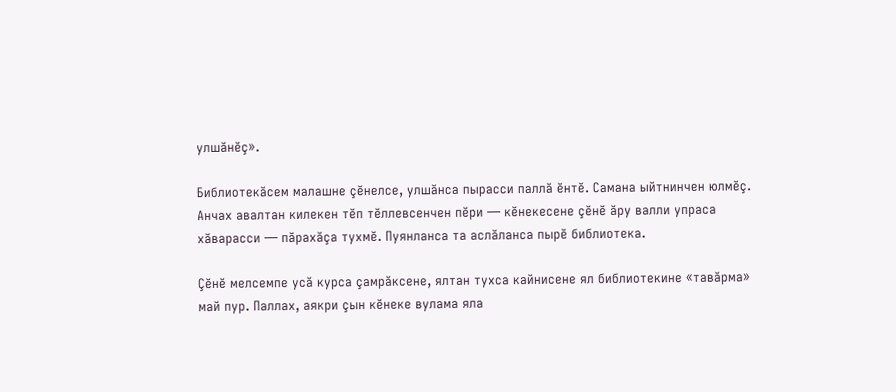улшăнĕç».

Библиотекăсем малашне çĕнелсе, улшăнса пырасси паллă ĕнтĕ. Самана ыйтнинчен юлмĕç. Анчах авалтан килекен тĕп тĕллевсенчен пĕри — кĕнекесене çĕнĕ ăру валли упраса хăварасси — пăрахăçа тухмĕ. Пуянланса та аслăланса пырĕ библиотека.

Çĕнĕ мелсемпе усă курса çамрăксене, ялтан тухса кайнисене ял библиотекине «тавăрма» май пур. Паллах, аякри çын кĕнеке вулама яла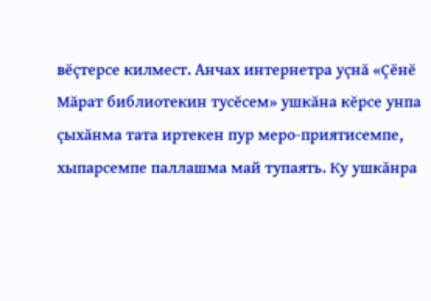вĕçтерсе килмест. Анчах интернетра уçнă «Çĕнĕ Мăрат библиотекин тусĕсем» ушкăна кĕрсе унпа çыхăнма тата иртекен пур меро-приятисемпе, хыпарсемпе паллашма май тупаять. Ку ушкăнра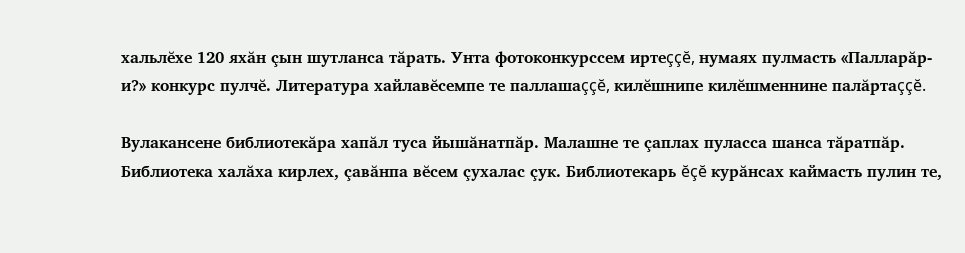хальлĕхе 120 яхăн çын шутланса тăрать. Унта фотоконкурссем иртеççĕ, нумаях пулмасть «Палларăр-и?» конкурс пулчĕ. Литература хайлавĕсемпе те паллашаççĕ, килĕшнипе килĕшменнине палăртаççĕ.

Вулакансене библиотекăра хапăл туса йышăнатпăр. Малашне те çаплах пуласса шанса тăратпăр. Библиотека халăха кирлех, çавăнпа вĕсем çухалас çук. Библиотекарь ĕçĕ курăнсах каймасть пулин те,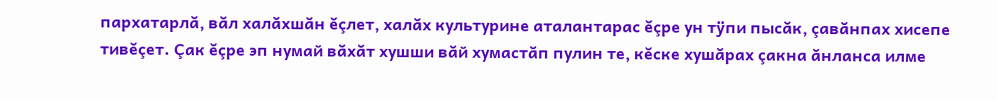пархатарлă, вăл халăхшăн ĕçлет, халăх культурине аталантарас ĕçре ун тÿпи пысăк, çавăнпах хисепе тивĕçет. Çак ĕçре эп нумай вăхăт хушши вăй хумастăп пулин те, кĕске хушăрах çакна ăнланса илме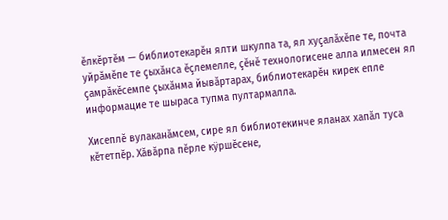ĕлкĕртĕм — библиотекарĕн ялти шкулпа та, ял хуçалăхĕпе те, почта уйрăмĕпе те çыхăнса ĕçлемелле, çĕнĕ технологисене алла илмесен ял çамрăкĕсемпе çыхăнма йывăртарах, библиотекарĕн кирек епле информацие те шыраса тупма пултармалла.

Хисеплĕ вулаканăмсем, сире ял библиотекинче яланах хапăл туса кĕтетпĕр. Хăвăрпа пĕрле кÿршĕсене,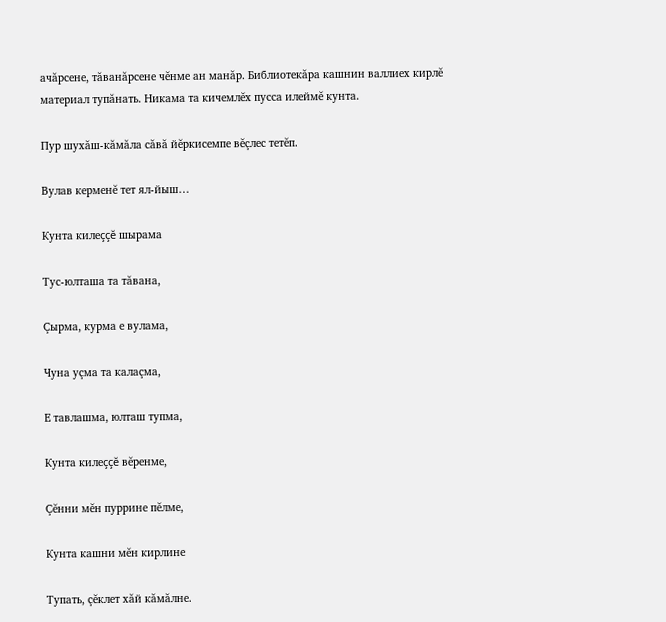ачăрсене, тăванăрсене чĕнме ан манăр. Библиотекăра кашнин валлиех кирлĕ материал тупăнать. Никама та кичемлĕх пусса илеймĕ кунта.

Пур шухăш-кăмăла сăвă йĕркисемпе вĕçлес тетĕп.

Вулав керменĕ тет ял-йыш…

Кунта килеççĕ шырама

Тус-юлташа та тăвана,

Çырма, курма е вулама,

Чуна уçма та калаçма,

Е тавлашма, юлташ тупма,

Кунта килеççĕ вĕренме,

Çĕнни мĕн пуррине пĕлме,

Кунта кашни мĕн кирлине

Тупать, çĕклет хăй кăмăлне.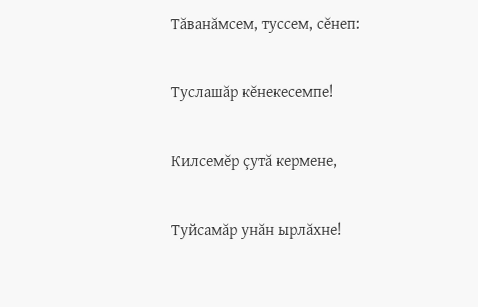Тăванăмсем, туссем, сĕнеп:

Туслашăр кĕнекесемпе!

Килсемĕр çутă кермене,

Туйсамăр унăн ырлăхне!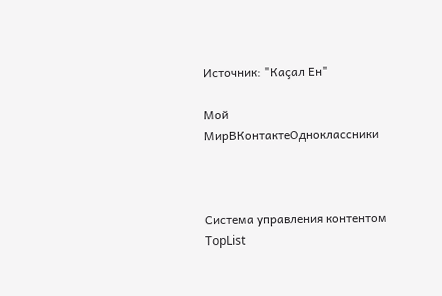Источник: "Каçал Ен"

Мой МирВКонтактеОдноклассники



Система управления контентом
TopList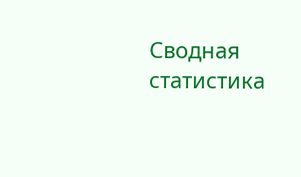Сводная статистика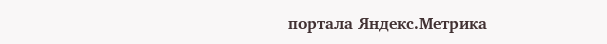портала Яндекс.Метрика